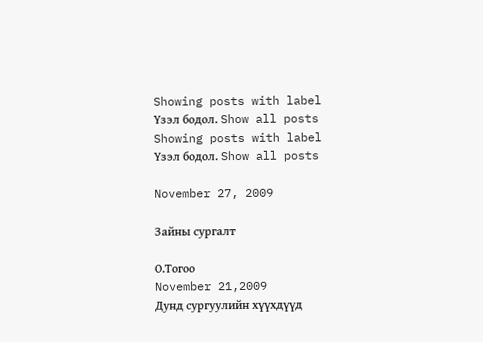Showing posts with label Үзэл бодол. Show all posts
Showing posts with label Үзэл бодол. Show all posts

November 27, 2009

Зайны сургалт

О.Тогоо
November 21,2009
Дунд сургуулийн хүүхдүүд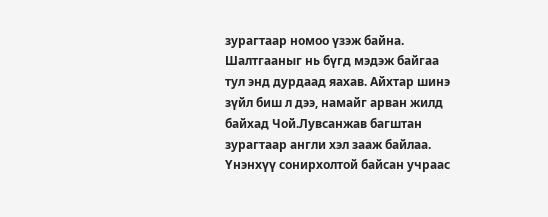зурагтаар номоо үзэж байна. Шалтгааныг нь бүгд мэдэж байгаа тул энд дурдаад яахав. Айхтар шинэ зүйл биш л дээ, намайг арван жилд байхад Чой.Лувсанжав багштан зурагтаар англи хэл зааж байлаа. Үнэнхүү сонирхолтой байсан учраас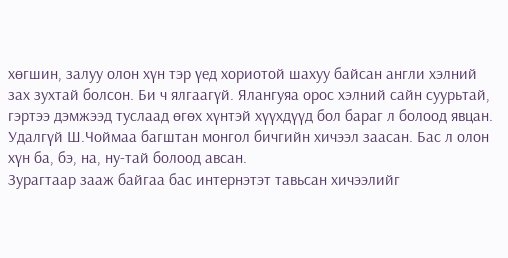хөгшин, залуу олон хүн тэр үед хориотой шахуу байсан англи хэлний зах зухтай болсон. Би ч ялгаагүй. Ялангуяа орос хэлний сайн суурьтай, гэртээ дэмжээд туслаад өгөх хүнтэй хүүхдүүд бол бараг л болоод явцан. Удалгүй Ш.Чоймаа багштан монгол бичгийн хичээл заасан. Бас л олон хүн ба, бэ, на, ну-тай болоод авсан.
Зурагтаар зааж байгаа бас интернэтэт тавьсан хичээлийг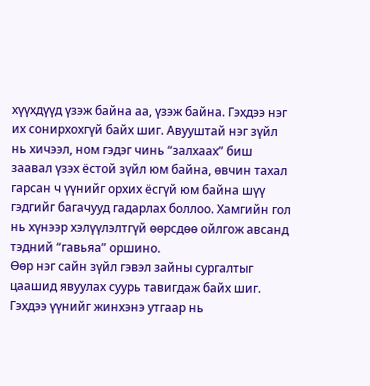хүүхдүүд үзэж байна аа, үзэж байна. Гэхдээ нэг их сонирхохгүй байх шиг. Авууштай нэг зүйл нь хичээл, ном гэдэг чинь “залхаах” биш заавал үзэх ёстой зүйл юм байна, өвчин тахал гарсан ч үүнийг орхих ёсгүй юм байна шүү гэдгийг багачууд гадарлах боллоо. Хамгийн гол нь хүнээр хэлүүлэлтгүй өөрсдөө ойлгож авсанд тэдний “гавьяа” оршино.
Өөр нэг сайн зүйл гэвэл зайны сургалтыг цаашид явуулах суурь тавигдаж байх шиг. Гэхдээ үүнийг жинхэнэ утгаар нь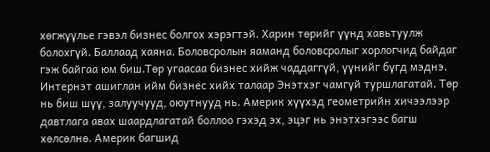хөгжүүлье гэвэл бизнес болгох хэрэгтэй. Харин төрийг үүнд хавьтуулж болохгүй. Баллаад хаяна. Боловсролын яаманд боловсролыг хорлогчид байдаг гэж байгаа юм биш.Төр угаасаа бизнес хийж чаддаггүй, үүнийг бүгд мэднэ. Интернэт ашиглан ийм бизнес хийх талаар Энэтхэг чамгүй туршлагатай. Төр нь биш шүү, залуучууд, оюутнууд нь. Америк хүүхэд геометрийн хичээлээр давтлага авах шаардлагатай боллоо гэхэд эх, эцэг нь энэтхэгээс багш хөлсөлнө. Америк багшид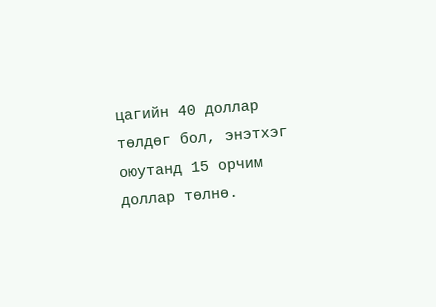цагийн 40 доллар төлдөг бол, энэтхэг оюутанд 15 орчим доллар төлнө.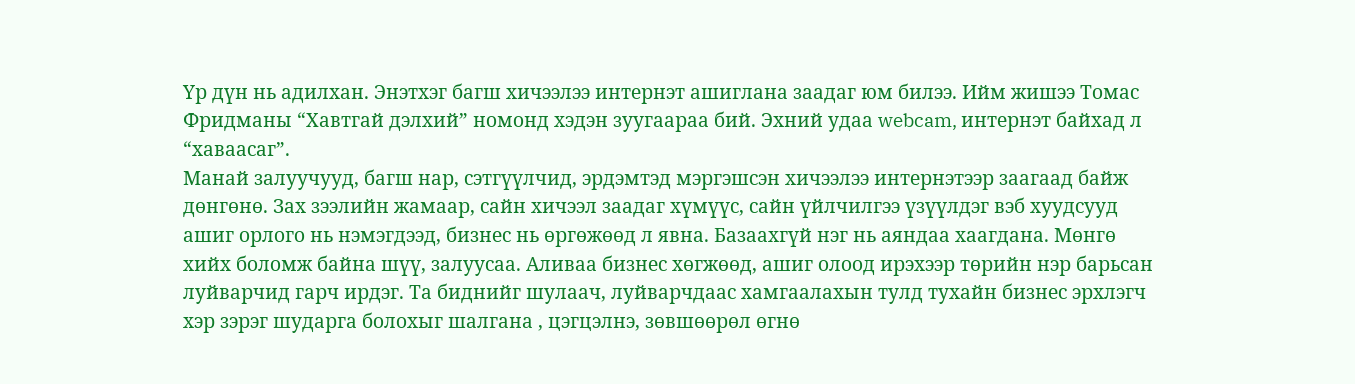Үр дүн нь адилхан. Энэтхэг багш хичээлээ интернэт ашиглана заадаг юм билээ. Ийм жишээ Томас Фридманы “Хавтгай дэлхий” номонд хэдэн зуугаараа бий. Эхний удаа webcam, интернэт байхад л “хаваасаг”.
Манай залуучууд, багш нар, сэтгүүлчид, эрдэмтэд мэргэшсэн хичээлээ интернэтээр заагаад байж дөнгөнө. Зах зээлийн жамаар, сайн хичээл заадаг хүмүүс, сайн үйлчилгээ үзүүлдэг вэб хуудсууд ашиг орлого нь нэмэгдээд, бизнес нь өргөжөөд л явна. Базаахгүй нэг нь аяндаа хаагдана. Мөнгө хийх боломж байна шүү, залуусаа. Аливаа бизнес хөгжөөд, ашиг олоод ирэхээр төрийн нэр барьсан луйварчид гарч ирдэг. Та биднийг шулаач, луйварчдаас хамгаалахын тулд тухайн бизнес эрхлэгч хэр зэрэг шударга болохыг шалгана , цэгцэлнэ, зөвшөөрөл өгнө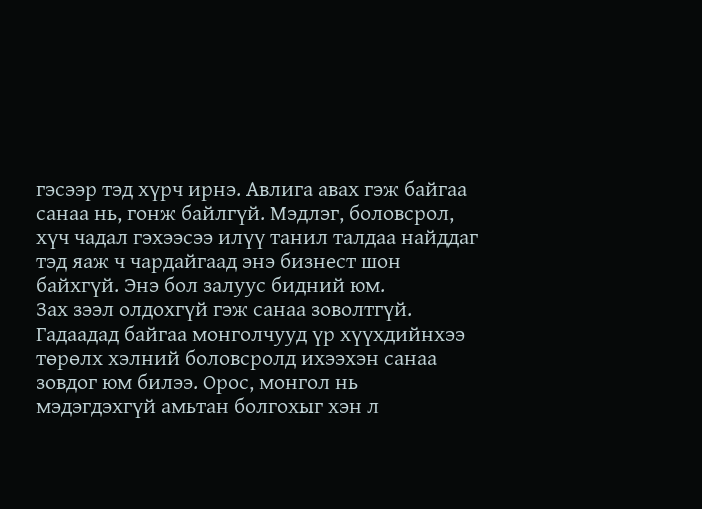гэсээр тэд хүрч ирнэ. Авлига авах гэж байгаа санаа нь, гонж байлгүй. Мэдлэг, боловсрол, хүч чадал гэхээсээ илүү танил талдаа найддаг тэд яаж ч чардайгаад энэ бизнест шон байхгүй. Энэ бол залуус бидний юм.
Зах зээл олдохгүй гэж санаа зоволтгүй. Гадаадад байгаа монголчууд үр хүүхдийнхээ төрөлх хэлний боловсролд ихээхэн санаа зовдог юм билээ. Орос, монгол нь мэдэгдэхгүй амьтан болгохыг хэн л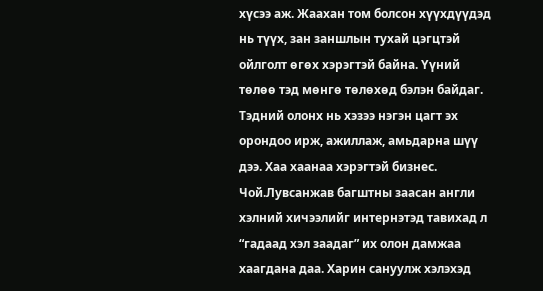хүсээ аж. Жаахан том болсон хүүхдүүдэд нь түүх, зан заншлын тухай цэгцтэй ойлголт өгөх хэрэгтэй байна. Үүний төлөө тэд мөнгө төлөхөд бэлэн байдаг. Тэдний олонх нь хэзээ нэгэн цагт эх орондоо ирж, ажиллаж, амьдарна шүү дээ. Хаа хаанаа хэрэгтэй бизнес.
Чой.Лувсанжав багштны заасан англи хэлний хичээлийг интернэтэд тавихад л “гадаад хэл заадаг” их олон дамжаа хаагдана даа. Харин сануулж хэлэхэд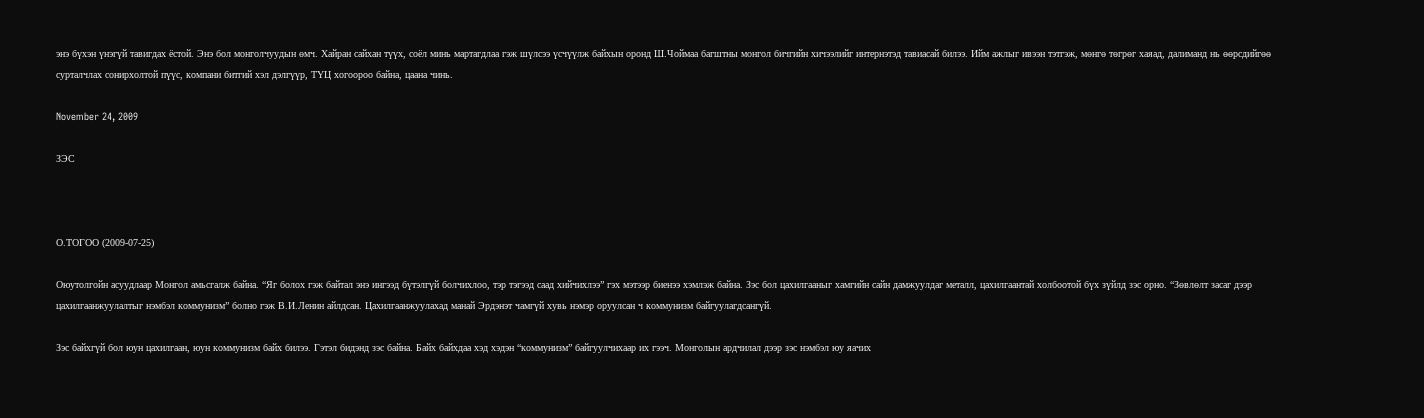энэ бүхэн үнэгүй тавигдах ёстой. Энэ бол монголчуудын өмч. Хайран сайхан түүх, соёл минь мартагдлаа гэж шүлсээ үсчүүлж байхын оронд Ш.Чоймаа багштны монгол бичгийн хичээлийг интернэтэд тавиасай билээ. Ийм ажлыг ивээн тэтгэж, мөнгө төгрөг хаяад, далиманд нь өөрсдийгөө сурталчлах сонирхолтой пүүс, компани битгий хэл дэлгүүр, ТҮЦ хогоороо байна, цаана чинь.

November 24, 2009

ЗЭС



О.ТОГОО (2009-07-25)

Оюутолгойн асуудлаар Монгол амьсгалж байна. “Яг болох гэж байтал энэ ингээд бүтэлгүй болчихлоо, тэр тэгээд саад хийчихлээ” гэх мэтээр биенээ хэмлэж байна. Зэс бол цахилгааныг хамгийн сайн дамжуулдаг металл, цахилгаантай холбоотой бүх зүйлд зэс орно. “Зөвлөлт засаг дээр цахилгаанжуулалтыг нэмбэл коммунизм” болно гэж В.И.Ленин айлдсан. Цахилгаанжуулахад манай Эрдэнэт чамгүй хувь нэмэр оруулсан ч коммунизм байгуулагдсангүй.

Зэс байхгүй бол юун цахилгаан, юун коммунизм байх билээ. Гэтэл бидэнд зэс байна. Байх байхдаа хэд хэдэн “коммунизм” байгуулчихаар их гээч. Монголын ардчилал дээр зэс нэмбэл юу яачих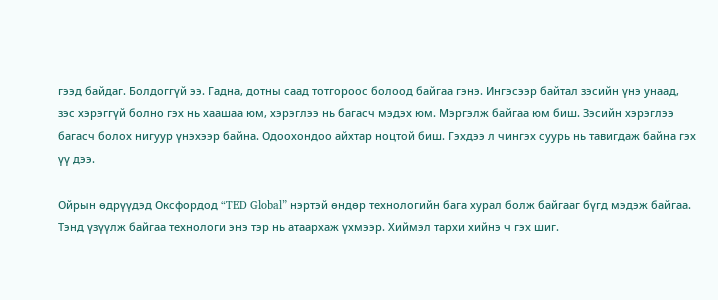гээд байдаг. Болдоггүй ээ. Гадна, дотны саад тотгороос болоод байгаа гэнэ. Ингэсээр байтал зэсийн үнэ унаад, зэс хэрэггүй болно гэх нь хаашаа юм, хэрэглээ нь багасч мэдэх юм. Мэргэлж байгаа юм биш. Зэсийн хэрэглээ багасч болох нигуур үнэхээр байна. Одоохондоо айхтар ноцтой биш. Гэхдээ л чингэх суурь нь тавигдаж байна гэх үү дээ.

Ойрын өдрүүдэд Оксфордод “TED Global” нэртэй өндөр технологийн бага хурал болж байгааг бүгд мэдэж байгаа. Тэнд үзүүлж байгаа технологи энэ тэр нь атаархаж үхмээр. Хиймэл тархи хийнэ ч гэх шиг.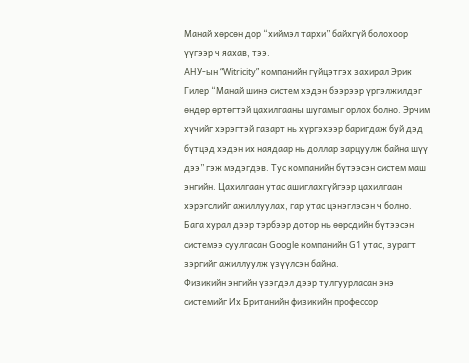Манай хөрсөн дор “хиймэл тархи” байхгүй болохоор үүгээр ч яахав, тээ.
АНУ-ын “Witricity” компанийн гүйцэтгэх захирал Эрик Гилер “Манай шинэ систем хэдэн бээрээр үргэлжилдэг өндөр өртөгтэй цахилгааны шугамыг орлох болно. Эрчим хүчийг хэрэгтэй газарт нь хүргэхээр баригдаж буй дэд бүтцэд хэдэн их наядаар нь доллар зарцуулж байна шүү дээ” гэж мэдэгдэв. Тус компанийн бүтээсэн систем маш энгийн. Цахилгаан утас ашиглахгүйгээр цахилгаан хэрэгслийг ажиллуулах, гар утас цэнэглэсэн ч болно.
Бага хурал дээр тэрбээр дотор нь өөрсдийн бүтээсэн системээ суулгасан Google компанийн G1 утас, зурагт зэргийг ажиллуулж үзүүлсэн байна.
Физикийн энгийн үзэгдэл дээр тулгуурласан энэ системийг Их Британийн физикийн профессор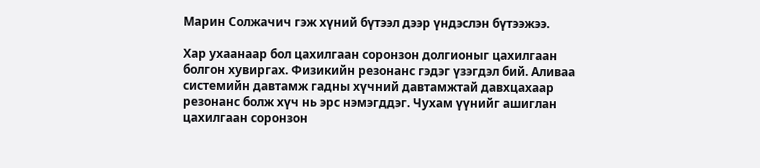Марин Солжачич гэж хүний бүтээл дээр үндэслэн бүтээжээ.

Хар ухаанаар бол цахилгаан соронзон долгионыг цахилгаан болгон хувиргах. Физикийн резонанс гэдэг үзэгдэл бий. Аливаа системийн давтамж гадны хүчний давтамжтай давхцахаар резонанс болж хүч нь эрс нэмэгддэг. Чухам үүнийг ашиглан цахилгаан соронзон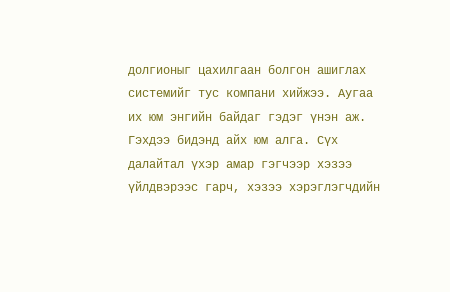долгионыг цахилгаан болгон ашиглах системийг тус компани хийжээ. Аугаа их юм энгийн байдаг гэдэг үнэн аж.
Гэхдээ бидэнд айх юм алга. Сүх далайтал үхэр амар гэгчээр хэзээ үйлдвэрээс гарч, хэзээ хэрэглэгчдийн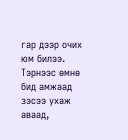гар дээр очих юм билээ. Тэрнээс өмнө бид амжаад зэсээ ухаж аваад,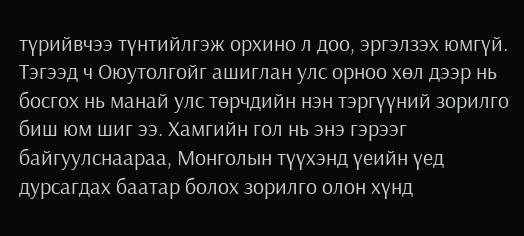түрийвчээ түнтийлгэж орхино л доо, эргэлзэх юмгүй. Тэгээд ч Оюутолгойг ашиглан улс орноо хөл дээр нь босгох нь манай улс төрчдийн нэн тэргүүний зорилго биш юм шиг ээ. Хамгийн гол нь энэ гэрээг байгуулснаараа, Монголын түүхэнд үеийн үед дурсагдах баатар болох зорилго олон хүнд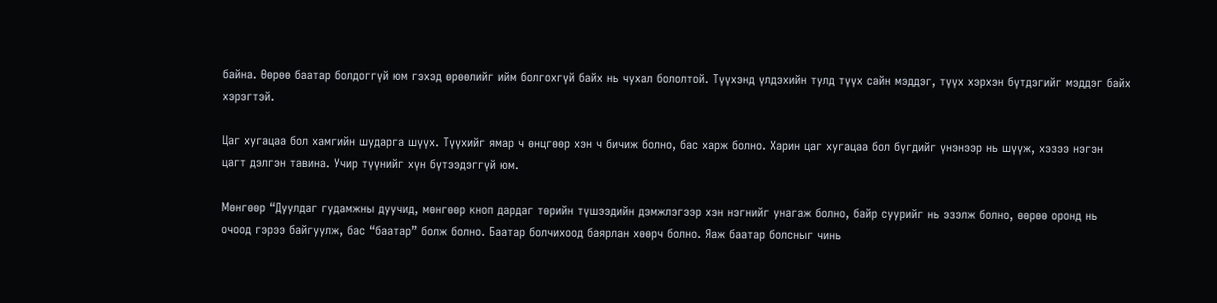байна. Өөрөө баатар болдоггүй юм гэхэд өрөөлийг ийм болгохгүй байх нь чухал бололтой. Түүхэнд үлдэхийн тулд түүх сайн мэддэг, түүх хэрхэн бүтдэгийг мэддэг байх хэрэгтэй.

Цаг хугацаа бол хамгийн шударга шүүх. Түүхийг ямар ч өнцгөөр хэн ч бичиж болно, бас харж болно. Харин цаг хугацаа бол бүгдийг үнэнээр нь шүүж, хэзээ нэгэн цагт дэлгэн тавина. Учир түүнийг хүн бүтээдэггүй юм.

Мөнгөөр “Дуулдаг гудамжны дуучид, мөнгөөр кноп дардаг төрийн түшээдийн дэмжлэгээр хэн нэгнийг унагаж болно, байр суурийг нь эзэлж болно, өөрөө оронд нь очоод гэрээ байгуулж, бас “баатар” болж болно. Баатар болчихоод баярлан хөөрч болно. Яаж баатар болсныг чинь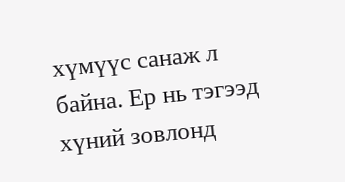хүмүүс санаж л байна. Ер нь тэгээд хүний зовлонд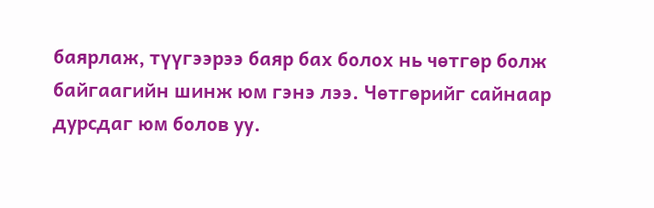баярлаж, түүгээрээ баяр бах болох нь чөтгөр болж байгаагийн шинж юм гэнэ лээ. Чөтгөрийг сайнаар дурсдаг юм болов уу.